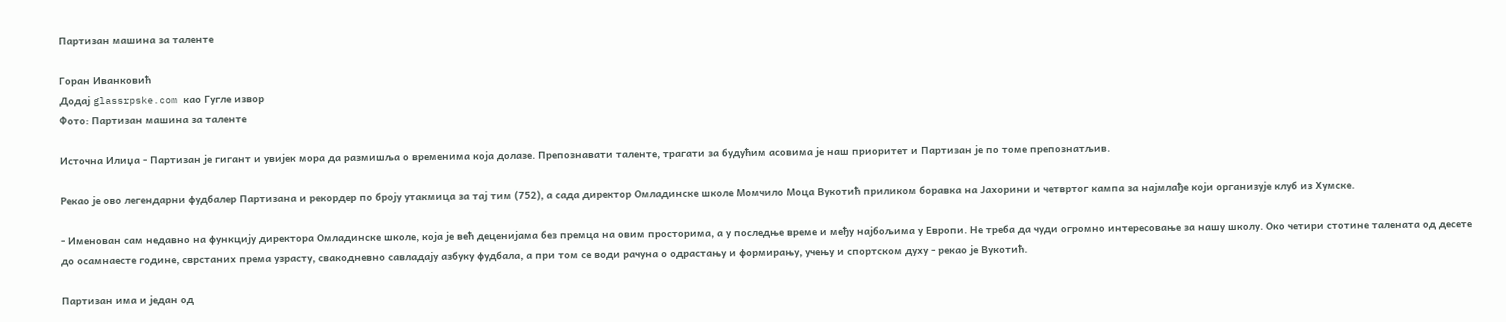Партизан машина за таленте

Горан Иванковић
Додај glassrpske.com као Гугле извор
Фото: Партизан машина за таленте

Источна Илиџа - Партизан је гигант и увијек мора да размишља о временима која долазе. Препознавати таленте, трагати за будућим асовима је наш приоритет и Партизан је по томе препознатљив.

Рекао је ово легендарни фудбалер Партизана и рекордер по броју утакмица за тај тим (752), а сада директор Омладинске школе Момчило Моца Вукотић приликом боравка на Јахорини и четвртог кампа за најмлађе који организује клуб из Хумске.

- Именован сам недавно на функцију директора Омладинске школе, која је већ деценијама без премца на овим просторима, а у последње време и међу најбољима у Европи. Не треба да чуди огромно интересовање за нашу школу. Око четири стотине талената од десете до осамнаесте године, сврстаних према узрасту, свакодневно савладају азбуку фудбала, а при том се води рачуна о одрастању и формирању, учењу и спортском духу - рекао је Вукотић.

Партизан има и један од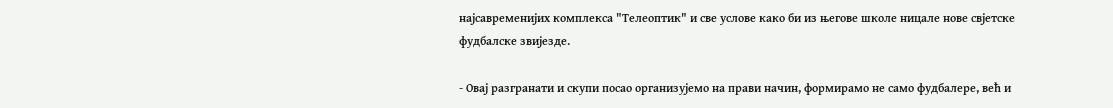најсавременијих комплекса "Телеоптик" и све услове како би из његове школе ницале нове свјетске фудбалске звијезде.

- Овај разгранати и скупи посао организујемо на прави начин, формирамо не само фудбалере, већ и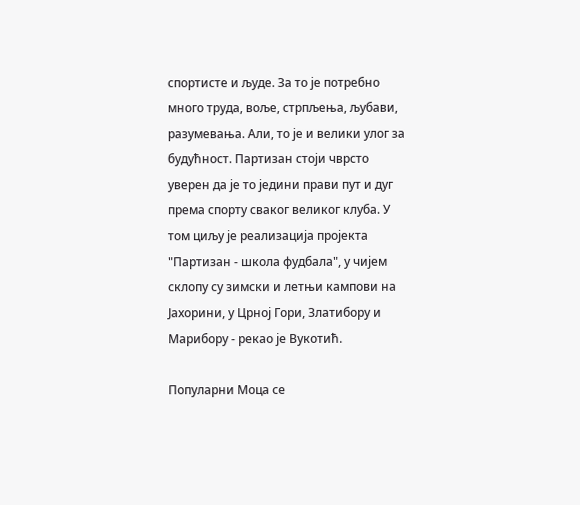спортисте и људе. За то је потребно много труда, воље, стрпљења, љубави, разумевања. Али, то је и велики улог за будућност. Партизан стоји чврсто уверен да је то једини прави пут и дуг према спорту сваког великог клуба. У том циљу је реализација пројекта "Партизан - школа фудбала", у чијем склопу су зимски и летњи кампови на Јахорини, у Црној Гори, Златибору и Марибору - рекао је Вукотић.

Популарни Моца се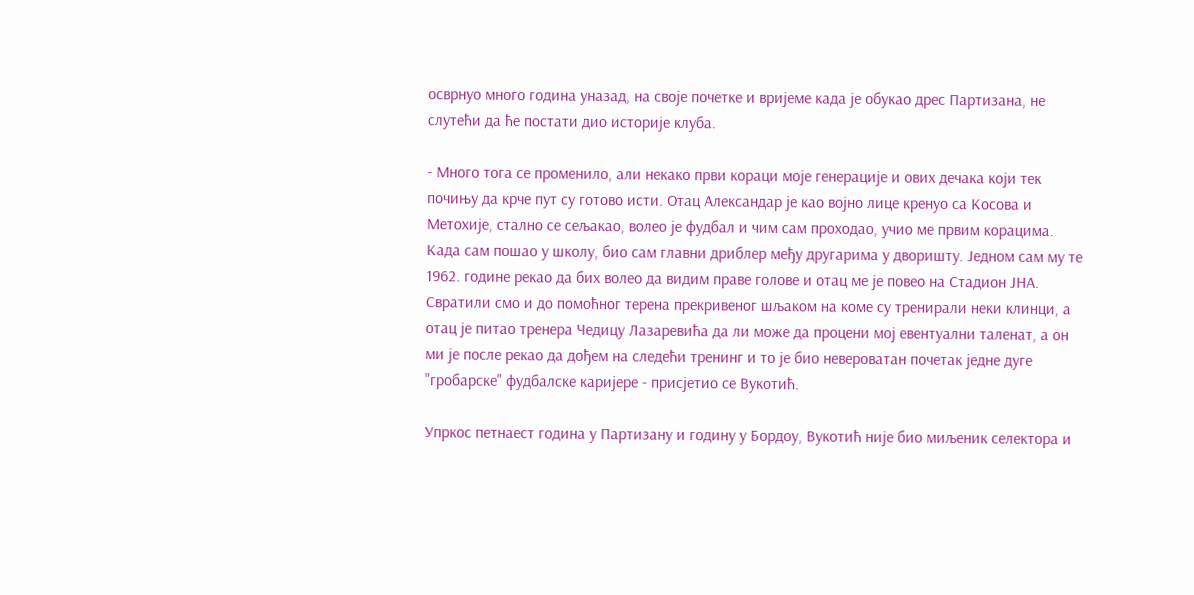осврнуо много година уназад, на своје почетке и вријеме када је обукао дрес Партизана, не слутећи да ће постати дио историје клуба.

- Много тога се променило, али некако први кораци моје генерације и ових дечака који тек почињу да крче пут су готово исти. Отац Александар је као војно лице кренуо са Косова и Метохије, стално се сељакао, волео је фудбал и чим сам проходао, учио ме првим корацима. Када сам пошао у школу, био сам главни дриблер међу другарима у дворишту. Једном сам му те 1962. године рекао да бих волео да видим праве голове и отац ме је повео на Стадион ЈНА. Свратили смо и до помоћног терена прекривеног шљаком на коме су тренирали неки клинци, а отац је питао тренера Чедицу Лазаревића да ли може да процени мој евентуални таленат, а он ми је после рекао да дођем на следећи тренинг и то је био невероватан почетак једне дуге "гробарске" фудбалске каријере - присјетио се Вукотић.

Упркос петнаест година у Партизану и годину у Бордоу, Вукотић није био миљеник селектора и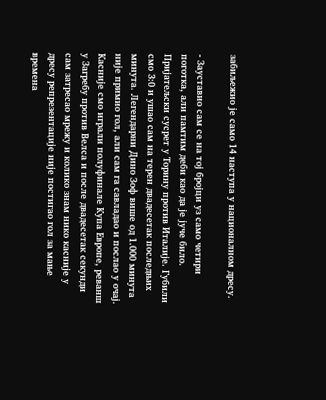забиљежио је само 14 наступа у националном дресу.

- Зауставио сам се на тој бројци уз само четири поготка, али памтим деби као да је јуче било. Пријатељски сусрет у Торину против Италије. Губили смо 3:0 и ушао сам на терен двадесетак последњих минута. Легендарни Дино Зоф више од 1.000 минута није примио гол, али сам га савладао и послао у очај. Касније смо играли полуфинале Купа Европе, реванш у Загребу против Велса и после двадесетак секунди сам затресао мрежу и колико знам нико касније у дресу репрезентације није постигао гол за мање времена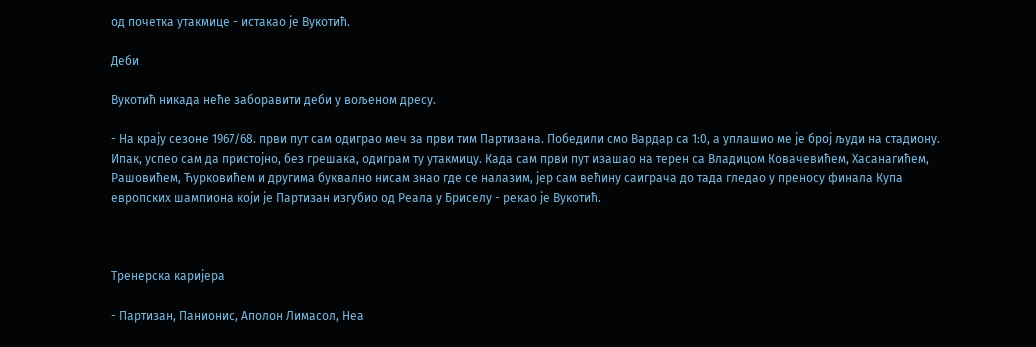од почетка утакмице - истакао је Вукотић.

Деби

Вукотић никада неће заборавити деби у вољеном дресу.

- На крају сезоне 1967/68. први пут сам одиграо меч за први тим Партизана. Победили смо Вардар са 1:0, а уплашио ме је број људи на стадиону. Ипак, успео сам да пристојно, без грешака, одиграм ту утакмицу. Када сам први пут изашао на терен са Владицом Ковачевићем, Хасанагићем, Рашовићем, Ћурковићем и другима буквално нисам знао где се налазим, јер сам већину саиграча до тада гледао у преносу финала Купа европских шампиона који је Партизан изгубио од Реала у Бриселу - рекао је Вукотић.



Тренерска каријера

- Партизан, Панионис, Аполон Лимасол, Неа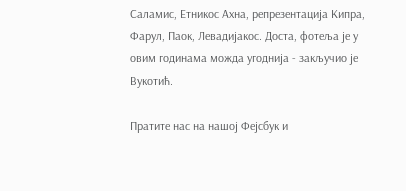Саламис, Етникос Ахна, репрезентација Кипра, Фарул, Паок, Левадијакос. Доста, фотеља је у овим годинама можда угоднија - закључио је Вукотић.

Пратите нас на нашој Фејсбук и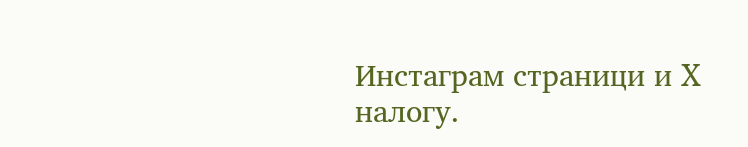Инстаграм страници и X налогу.